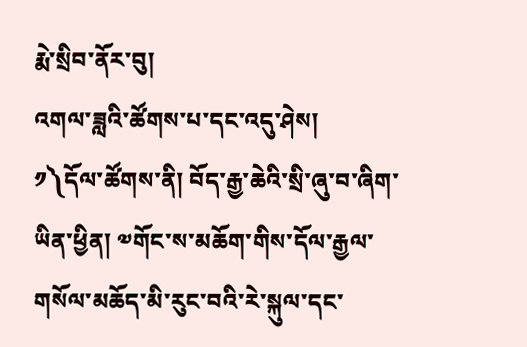རྨེ་སྲིབ་ནོར་བུ།
འགལ་ཟླའི་ཚོགས་པ་དང་འདུ་ཤེས།
༡༽དོལ་ཚོགས་ནི། བོད་རྒྱ་ཆེའི་སྲི་ཞུ་བ་ཞིག་ཡིན་ཕྱིན། ༧གོང་ས་མཆོག་གིས་དོལ་རྒྱལ་གསོལ་མཆོད་མི་རུང་བའི་རེ་སྐུལ་དང་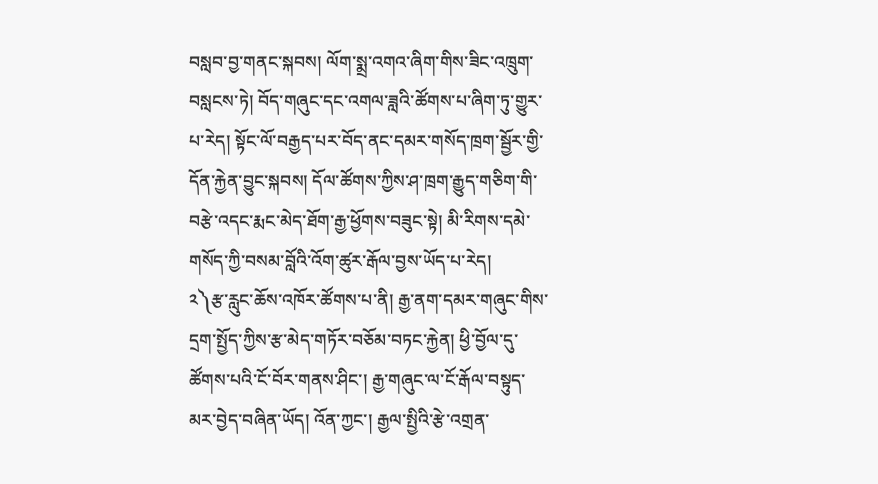བསླབ་བྱ་གནང་སྐབས། ལོག་སྨྲ་འགའ་ཞིག་གིས་ཟིང་འཁྲུག་བསླངས་ཏེ། བོད་གཞུང་དང་འགལ་ཟླའི་ཚོགས་པ་ཞིག་ཏུ་གྱུར་པ་རེད། སྟོང་ལོ་བརྒྱད་པར་བོད་ནང་དམར་གསོད་ཁྲག་སྦྱོར་གྱི་དོན་རྐྱེན་བྱུང་སྐབས། དོལ་ཚོགས་ཀྱིས་ཤ་ཁྲག་རྒྱུད་གཅིག་གི་བརྩེ་འདང་རྨང་མེད་ཐོག་རྒྱ་ཕྱོགས་བཟུང་སྟེ། མི་རིགས་དམེ་གསོད་ཀྱི་བསམ་བློའི་འོག་ཚུར་རྒོལ་བྱས་ཡོད་པ་རེད།
༢༽རྩ་རླུང་ཆོས་འཁོར་ཚོགས་པ་ནི། རྒྱ་ནག་དམར་གཞུང་གིས་དྲག་སྤྱོད་ཀྱིས་རྩ་མེད་གཏོར་བཅོམ་བཏང་རྐྱེན། ཕྱི་བྱོལ་དུ་ཚོགས་པའི་ངོ་བོར་གནས་ཤིང་། རྒྱ་གཞུང་ལ་ངོ་རྒོལ་བསྟུད་མར་བྱེད་བཞིན་ཡོད། འོན་ཀྱང་། རྒྱལ་སྤྱིའི་རྩེ་འགྲན་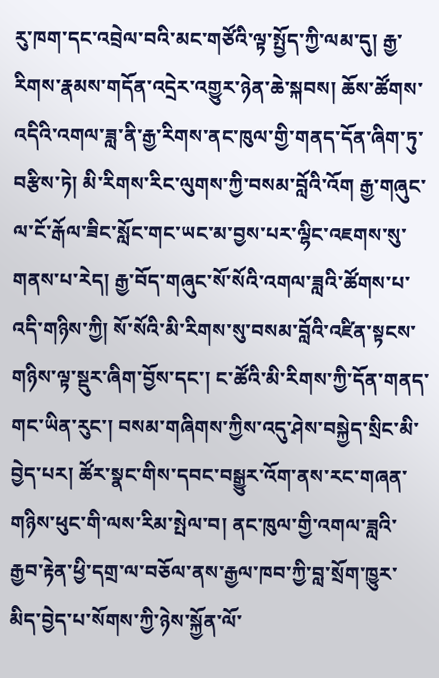རུ་ཁག་དང་འབྲེལ་བའི་མང་གཙོའི་ལྟ་སྤྱོད་ཀྱི་ལམ་དུ། རྒྱ་རིགས་རྣམས་གདོན་འདྲེར་འགྱུར་ཉེན་ཆེ་སྐབས། ཆོས་ཚོགས་འདིའི་འགལ་ཟླ་ནི་རྒྱ་རིགས་ནང་ཁུལ་གྱི་གནད་དོན་ཞིག་ཏུ་བརྩིས་ཏེ། མི་རིགས་རིང་ལུགས་ཀྱི་བསམ་བློའི་འོག རྒྱ་གཞུང་ལ་ངོ་རྒོལ་ཟིང་སློང་གང་ཡང་མ་བྱས་པར་ལྷིང་འཇགས་སུ་གནས་པ་རེད། རྒྱ་བོད་གཞུང་སོ་སོའི་འགལ་ཟླའི་ཚོགས་པ་འདི་གཉིས་ཀྱི། སོ་སོའི་མི་རིགས་སུ་བསམ་བློའི་འཛིན་སྟངས་གཉིས་ལྟ་སྡུར་ཞིག་བྱོས་དང་། ང་ཚོའི་མི་རིགས་ཀྱི་དོན་གནད་གང་ཡིན་རུང་། བསམ་གཞིགས་ཀྱིས་འདུ་ཤེས་བསྐྱེད་སྲིང་མི་བྱེད་པར། ཚོར་སྣང་གིས་དབང་བསྒྱུར་འོག་ནས་རང་གཞན་གཉིས་ཕུང་གི་ལས་རིམ་སྤེལ་བ། ནང་ཁུལ་གྱི་འགལ་ཟླའི་རྒྱབ་རྟེན་ཕྱི་དགྲ་ལ་བཅོལ་ནས་རྒྱལ་ཁབ་ཀྱི་བླ་སྲོག་ཁྱུར་མིད་བྱེད་པ་སོགས་ཀྱི་ཉེས་སྐྱོན་ལོ་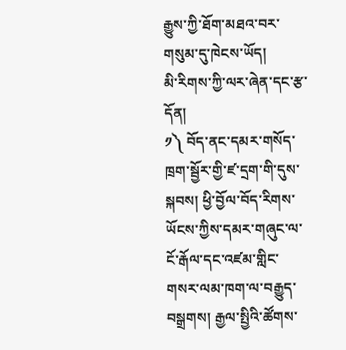རྒྱུས་ཀྱི་ཐོག་མཐའ་བར་གསུམ་དུ་ཁེངས་ཡོད།
མི་རིགས་ཀྱི་ལར་ཞེན་དང་རྩ་དོན།
༡༽ བོད་ནང་དམར་གསོད་ཁྲག་སྦྱོར་གྱི་ཛ་དྲག་གི་དུས་སྐབས། ཕྱི་བྱོལ་བོད་རིགས་ཡོངས་ཀྱིས་དམར་གཞུང་ལ་ངོ་རྒོལ་དང་འཛམ་གླིང་གསར་ལམ་ཁག་ལ་བརྒྱུད་བསྒྲགས། རྒྱལ་སྤྱིའི་ཚོགས་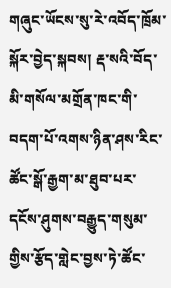གཞུང་ཡོངས་སུ་རེ་འབོད་ཁྲོམ་སྐོར་བྱེད་སྐབས། རྡ་སའི་བོད་མི་གསོལ་མགྲོན་ཁང་གི་བདག་པོ་འགས་ཉིན་ཤས་རིང་ཚོང་སྒོ་རྒྱག་མ་ཐུབ་པར་དངོས་ཤུགས་བརྒྱུད་གསུམ་གྱིས་རྩོད་གླེང་བྱས་ཏེ་ཚོང་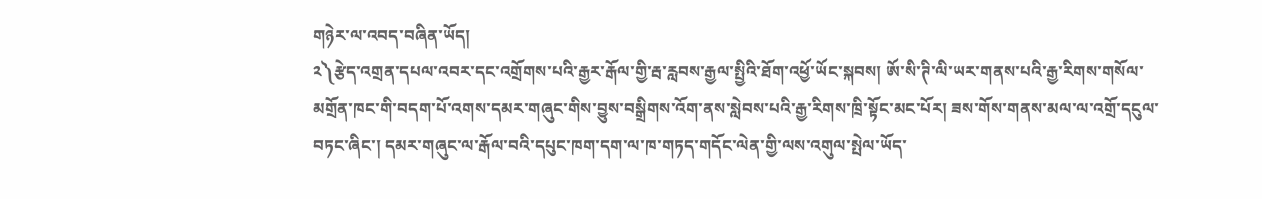གཉེར་ལ་འབད་བཞིན་ཡོད།
༢༽རྩེད་འགྲན་དཔལ་འབར་དང་འགྲོགས་པའི་རྒྱར་རྒོལ་གྱི་རྦ་རླབས་རྒྱལ་སྤྱིའི་ཐོག་འཕྱོ་ཡོང་སྐབས། ཨོ་སི་ཊི་ལི་ཡར་གནས་པའི་རྒྱ་རིགས་གསོལ་མགྲོན་ཁང་གི་བདག་པོ་འགས་དམར་གཞུང་གིས་བྱུས་བསྒྲིགས་འོག་ནས་སླེབས་པའི་རྒྱ་རིགས་ཁྲི་སྟོང་མང་པོར། ཟས་གོས་གནས་མལ་ལ་འགྲོ་དངུལ་བཏང་ཞིང་། དམར་གཞུང་ལ་རྒོལ་བའི་དཔུང་ཁག་དག་ལ་ཁ་གཏད་གདོང་ལེན་གྱི་ལས་འགུལ་སྤེལ་ཡོད་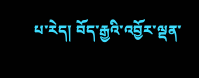པ་རེད། བོད་རྒྱའི་འབྱོར་ལྡན་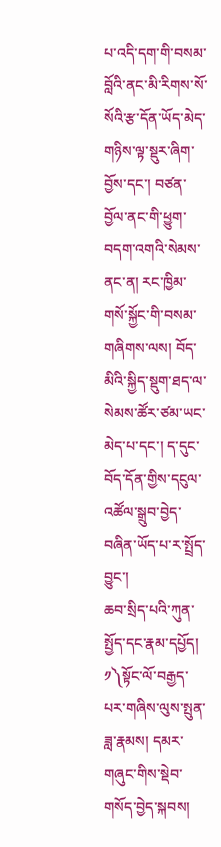པ་འདི་དག་གི་བསམ་བློའི་ནང་མི་རིགས་སོ་སོའི་རྩ་དོན་ཡོད་མེད་གཉིས་ལྟ་སྡུར་ཞིག་བྱོས་དང་། བཙན་བྱོལ་ནང་གི་ཕྱུག་བདག་འགའི་སེམས་ནང་ན། རང་ཁྱིམ་གསོ་སྐྱོང་གི་བསམ་གཞིགས་ལས། བོད་མིའི་སྐྱིད་སྡུག་ཐད་ལ་སེམས་ཚོར་ཙམ་ཡང་མེད་པ་དང་། ད་དུང་བོད་དོན་གྱིས་དངུལ་འཚོལ་སྒྲུབ་བྱེད་བཞིན་ཡོད་པ་ར་སྤྲོད་བྱུང་།
ཆབ་སྲིད་པའི་ཀུན་སྤྱོད་དང་རྣམ་དཔྱོད།
༡༽སྟོང་ལོ་བརྒྱད་པར་གཞིས་ལུས་སྤུན་ཟླ་རྣམས། དམར་གཞུང་གིས་སྡེབ་གསོད་བྱེད་སྐབས།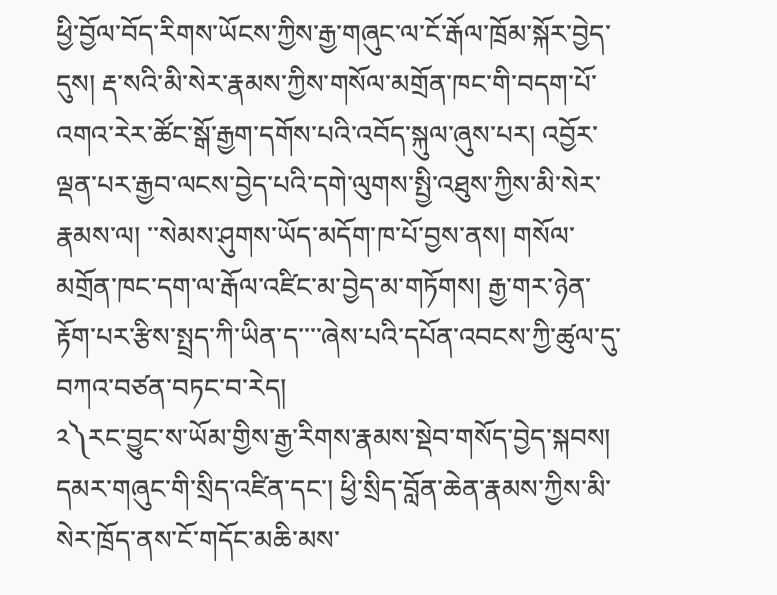ཕྱི་བྱོལ་བོད་རིགས་ཡོངས་ཀྱིས་རྒྱ་གཞུང་ལ་ངོ་རྒོལ་ཁྲོམ་སྐོར་བྱེད་དུས། རྡ་སའི་མི་སེར་རྣམས་ཀྱིས་གསོལ་མགྲོན་ཁང་གི་བདག་པོ་འགའ་རེར་ཚོང་སྒོ་རྒྱག་དགོས་པའི་འབོད་སྐུལ་ཞུས་པར། འབྱོར་ལྡན་པར་རྒྱབ་ལངས་བྱེད་པའི་དགེ་ལུགས་སྤྱི་འཐུས་ཀྱིས་མི་སེར་རྣམས་ལ། ་་སེམས་ཤུགས་ཡོད་མདོག་ཁ་པོ་བྱས་ནས། གསོལ་མགྲོན་ཁང་དག་ལ་རྒོལ་འཛིང་མ་བྱེད་མ་གཏོགས། རྒྱ་གར་ཉེན་རྟོག་པར་རྩིས་སྤྲད་ཀི་ཡིན་ད་་་་ཞེས་པའི་དཔོན་འབངས་ཀྱི་ཚུལ་དུ་བཀའ་བཙན་བཏང་བ་རེད།
༢༽རང་བྱུང་ས་ཡོམ་གྱིས་རྒྱ་རིགས་རྣམས་སྡེབ་གསོད་བྱེད་སྐབས། དམར་གཞུང་གི་སྲིད་འཛིན་དང་། ཕྱི་སྲིད་བློན་ཆེན་རྣམས་ཀྱིས་མི་སེར་ཁྲོད་ནས་ངོ་གདོང་མཆི་མས་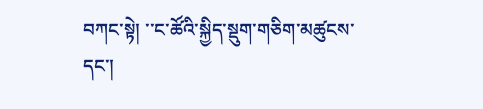བཀང་སྟེ། ་་ང་ཚོའི་སྐྱིད་སྡུག་གཅིག་མཚུངས་དང་།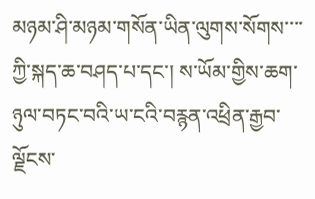མཉམ་ཤི་མཉམ་གསོན་ཡིན་ལུགས་སོགས་་་་ཀྱི་སྐད་ཆ་བཤད་པ་དང་། ས་ཡོམ་གྱིས་ཆག་ཉུལ་བཏང་བའི་ཡ་ངའི་བརྙན་འཕྲིན་རྒྱབ་ལྗོངས་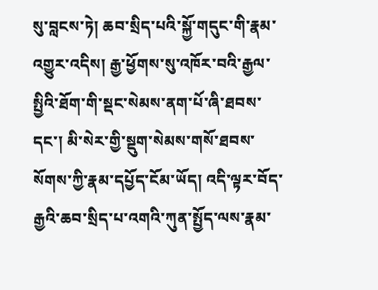སུ་བླངས་ཏེ། ཆབ་སྲིད་པའི་སྐྱོ་གདུང་གི་རྣམ་འགྱུར་འདིས། རྒྱ་ཕྱོགས་སུ་འཁོར་བའི་རྒྱལ་སྤྱིའི་ཐོག་གི་སྡང་སེམས་ནག་པོ་ཞི་ཐབས་དང་། མི་སེར་གྱི་སྡུག་སེམས་གསོ་ཐབས་སོགས་ཀྱི་རྣམ་དཔྱོད་ངོམ་ཡོད། འདི་ལྟར་བོད་རྒྱའི་ཆབ་སྲིད་པ་འགའི་ཀུན་སྤྱོད་ལས་རྣམ་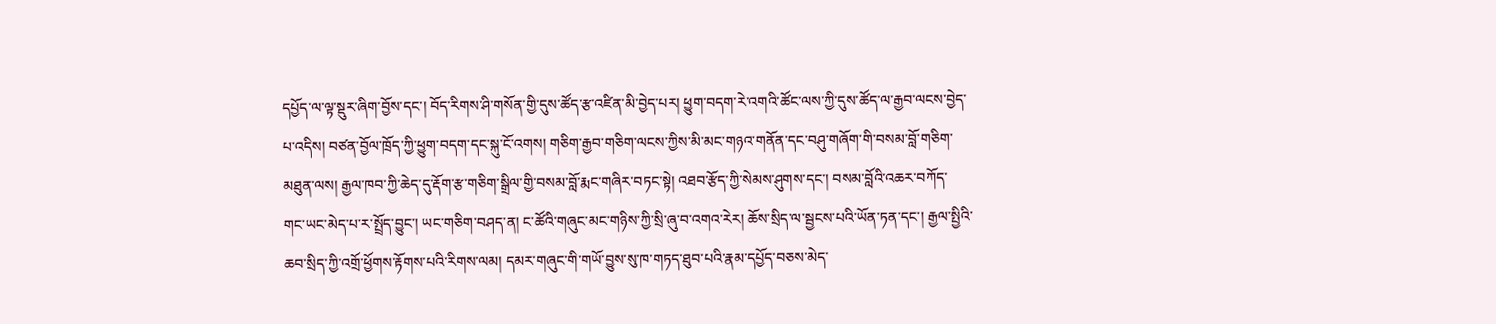དཔྱོད་ལ་ལྟ་སྡུར་ཞིག་བྱོས་དང་། བོད་རིགས་ཤི་གསོན་གྱི་དུས་ཚོད་རྩ་འཛིན་མི་བྱེད་པར། ཕྱུག་བདག་རེ་འགའི་ཚོང་ལས་ཀྱི་དུས་ཚོད་ལ་རྒྱབ་ལངས་བྱེད་པ་འདིས། བཙན་བྱོལ་ཁྲོད་ཀྱི་ཕྱུག་བདག་དང་སྐུ་ངོ་འགས། གཅིག་རྒྱབ་གཅིག་ལངས་ཀྱིས་མི་མང་གཉའ་གནོན་དང་བཤུ་གཞོག་གི་བསམ་བློ་གཅིག་མཐུན་ལས། རྒྱལ་ཁབ་ཀྱི་ཆེད་དུ་རྡོག་རྩ་གཅིག་སྒྲིལ་གྱི་བསམ་བློ་རྨང་གཞིར་བཏང་སྟེ། འཐབ་རྩོད་ཀྱི་སེམས་ཤུགས་དང་། བསམ་བློའི་འཆར་བཀོད་གང་ཡང་མེད་པ་ར་སྤྲོད་བྱུང་། ཡང་གཅིག་བཤད་ན། ང་ཚོའི་གཞུང་མང་གཉིས་ཀྱི་སྲི་ཞུ་བ་འགའ་རེར། ཆོས་སྲིད་ལ་སྦྱངས་པའི་ཡོན་ཏན་དང་། རྒྱལ་སྤྱིའི་ཆབ་སྲིད་ཀྱི་འགྲོ་ཕྱོགས་རྟོགས་པའི་རིགས་ལམ། དམར་གཞུང་གི་གཡོ་བྱུས་སུ་ཁ་གཏད་ཐུབ་པའི་རྣམ་དཔྱོད་བཅས་མེད་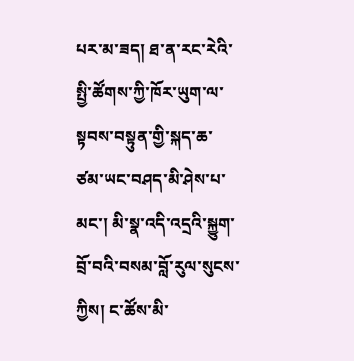པར་མ་ཟད། ཐ་ན་རང་རེའི་སྤྱི་ཚོགས་ཀྱི་ཁོར་ཡུག་ལ་སྟབས་བསྟུན་གྱི་སྐད་ཆ་ཙམ་ཡང་བཤད་མི་ཤེས་པ་མང་། མི་སྣ་འདི་འདྲའི་སྐྱུག་བྲོ་བའི་བསམ་བློ་རུལ་སུངས་ཀྱིས། ང་ཚོས་མི་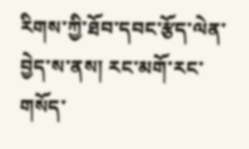རིགས་ཀྱི་ཐོབ་དབང་རྩོད་ལེན་བྱེད་ས་ནས། རང་མགོ་རང་གསོད་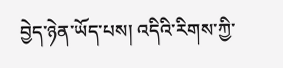བྱེད་ཉེན་ཡོད་པས། འདིའི་རིགས་ཀྱི་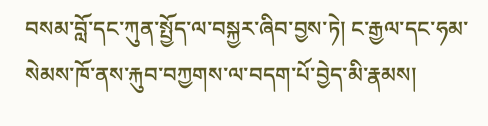བསམ་བློ་དང་ཀུན་སྤྱོད་ལ་བསྐྱར་ཞིབ་བྱས་ཏེ། ང་རྒྱལ་དང་ཧམ་སེམས་ཁོ་ནས་རྐུབ་བཀྱགས་ལ་བདག་པོ་བྱེད་མི་རྣམས།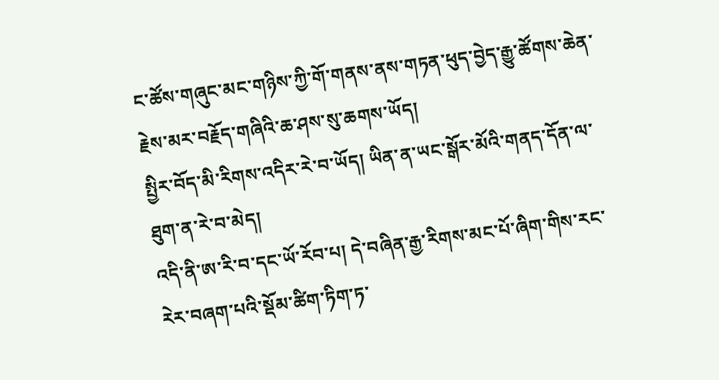ང་ཚོས་གཞུང་མང་གཉིས་ཀྱི་གོ་གནས་ནས་གཏན་ཕུད་བྱེད་རྒྱུ་ཚོགས་ཆེན་རྗེས་མར་བརྗོད་གཞིའི་ཆ་ཤས་སུ་ཆགས་ཡོད།
སྤྱིར་བོད་མི་རིགས་འདིར་རེ་བ་ཡོད། ཡིན་ན་ཡང་སྒོར་མོའི་གནད་དོན་ལ་ཐུག་ན་རེ་བ་མེད།
འདི་ནི་ཨ་རི་བ་དང་ཡོ་རོབ་པ། དེ་བཞིན་རྒྱ་རིགས་མང་པོ་ཞིག་གིས་རང་རེར་བཞག་པའི་སྡོམ་ཚིག་ཏིག་ཏ་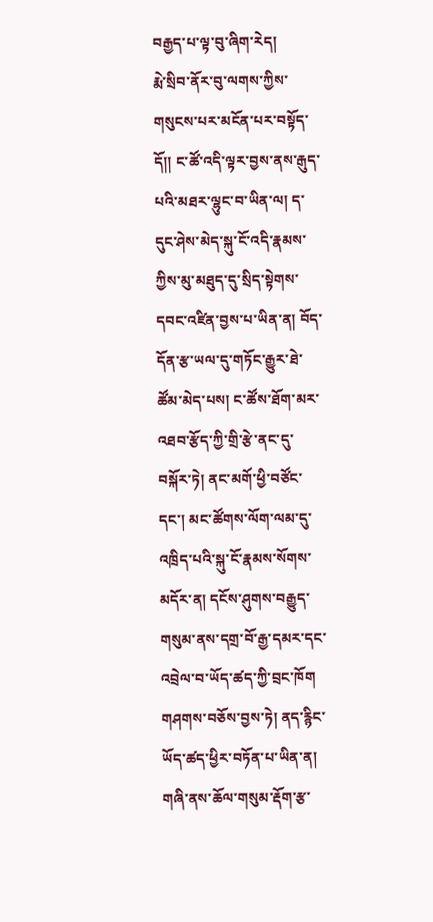བརྒྱད་པ་ལྟ་བུ་ཞིག་རེད།
རྨེ་སྲིབ་ནོར་བུ་ལགས་ཀྱིས་གསུངས་པར་མངོན་པར་བསྟོད་དོ།། ང་ཚོ་འདི་ལྟར་བྱས་ནས་རྒུད་པའི་མཐར་ལྷུང་བ་ཡིན་ལ། ད་དུང་ཤེས་མེད་སྐུ་ངོ་འདི་རྣམས་ཀྱིས་མུ་མཐུད་དུ་སྲིད་སྟེགས་དབང་འཛིན་བྱས་པ་ཡིན་ན། བོད་དོན་རྩ་ཡལ་དུ་གཏོང་རྒྱུར་ཐེ་ཚོམ་མེད་པས། ང་ཚོས་ཐོག་མར་འཐབ་རྩོད་ཀྱི་གྲི་རྩེ་ནང་དུ་བསྐོར་ཏེ། ནང་མགོ་ཕྱི་བཙོང་དང་། མང་ཚོགས་ལོག་ལམ་དུ་འཁྲིད་པའི་སྐུ་ངོ་རྣམས་སོགས་མདོར་ན། དངོས་ཤུགས་བརྒྱུད་གསུམ་ནས་དགྲ་བོ་རྒྱ་དམར་དང་འབྲེལ་བ་ཡོད་ཚད་ཀྱི་བྲང་ཁོག གཤགས་བཅོས་བྱས་ཏེ། ནད་རྙིང་ཡོད་ཚད་ཕྱིར་བཏོན་པ་ཡིན་ན། གཞི་ནས་ཆོལ་གསུམ་རྡོག་རྩ་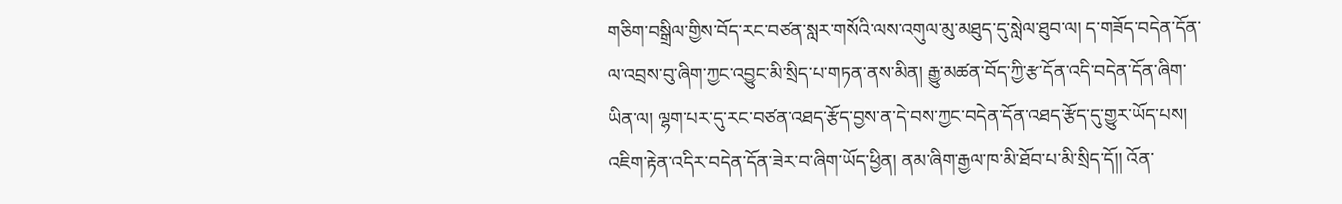གཅིག་བསྒྲིལ་གྱིས་བོད་རང་བཙན་སླར་གསོའི་ལས་འགུལ་མུ་མཐུད་དུ་སླེལ་ཐུབ་ལ། ད་གཟོད་བདེན་དོན་ལ་འབྲས་བུ་ཞིག་ཀྱང་འབྱུང་མི་སྲིད་པ་གཏན་ནས་མིན། རྒྱུ་མཚན་བོད་ཀྱི་རྩ་དོན་འདི་བདེན་དོན་ཞིག་ཡིན་ལ། ལྷག་པར་དུ་རང་བཙན་འཐད་རྩོད་བྱས་ན་དེ་བས་ཀྱང་བདེན་དོན་འཐད་རྩོད་དུ་གྱུར་ཡོད་པས། འཇིག་རྟེན་འདིར་བདེན་དོན་ཟེར་བ་ཞིག་ཡོད་ཕྱིན། ནམ་ཞིག་རྒྱལ་ཁ་མི་ཐོབ་པ་མི་སྲིད་དོ།། འོན་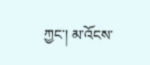ཀྱང་། མ་འོངས་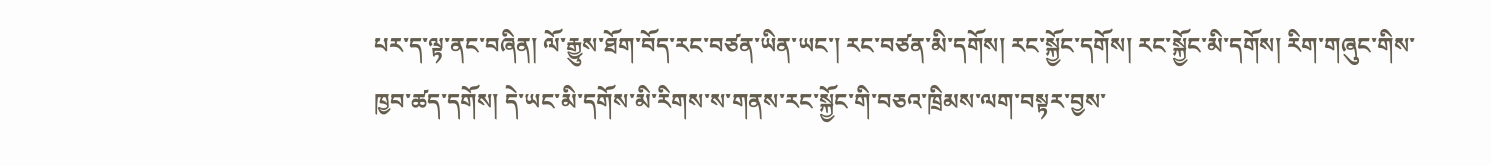པར་ད་ལྟ་ནང་བཞིན། ལོ་རྒྱུས་ཐོག་བོད་རང་བཙན་ཡིན་ཡང་། རང་བཙན་མི་དགོས། རང་སྐྱོང་དགོས། རང་སྐྱོང་མི་དགོས། རིག་གཞུང་གིས་ཁྱབ་ཚད་དགོས། དེ་ཡང་མི་དགོས་མི་རིགས་ས་གནས་རང་སྐྱོང་གི་བཅའ་ཁྲིམས་ལག་བསྟར་བྱས་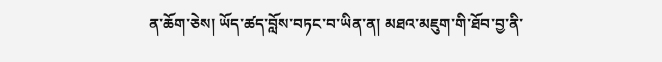ན་ཆོག་ཅེས། ཡོད་ཚད་བློས་བཏང་བ་ཡིན་ན། མཐའ་མཇུག་གི་ཐོབ་བྱ་ནི་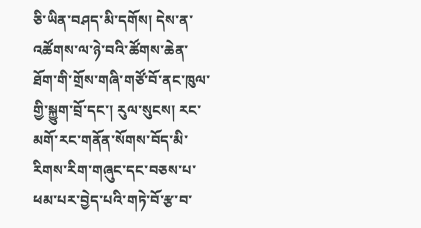ཅི་ཡིན་བཤད་མི་དགོས། དེས་ན་འཚོགས་ལ་ཉེ་བའི་ཚོགས་ཆེན་ཐོག་གི་གྲོས་གཞི་གཙོ་བོ་ནང་ཁུལ་གྱི་སྐྱུག་བྲོ་དང་། རུལ་སུངས། རང་མགོ་རང་གནོན་སོགས་བོད་མི་རིགས་རིག་གཞུང་དང་བཅས་པ་ཕམ་པར་བྱེད་པའི་གཏེ་བོ་རྩ་བ་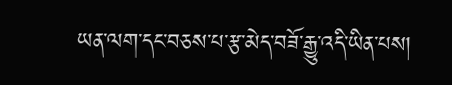ཡན་ལག་དང་བཅས་པ་རྩ་མེད་བཟོ་རྒྱུ་འདི་ཡིན་པས།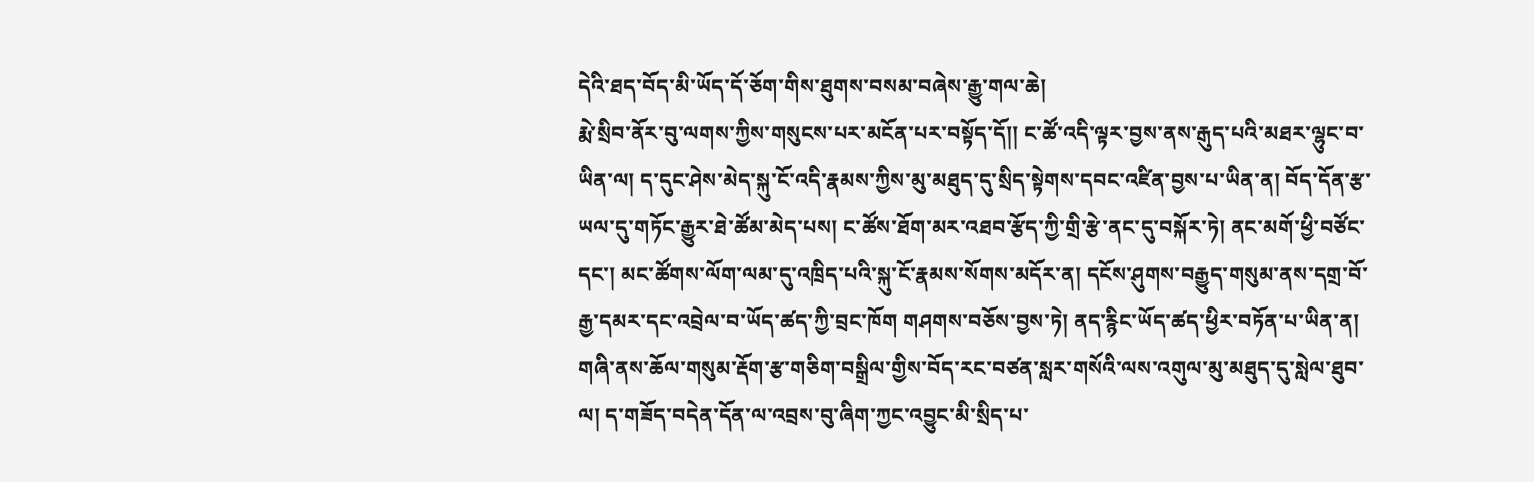དེའི་ཐད་བོད་མི་ཡོད་དོ་ཅོག་གིས་ཐུགས་བསམ་བཞེས་རྒྱུ་གལ་ཆེ།
རྨེ་སྲིབ་ནོར་བུ་ལགས་ཀྱིས་གསུངས་པར་མངོན་པར་བསྟོད་དོ།། ང་ཚོ་འདི་ལྟར་བྱས་ནས་རྒུད་པའི་མཐར་ལྷུང་བ་ཡིན་ལ། ད་དུང་ཤེས་མེད་སྐུ་ངོ་འདི་རྣམས་ཀྱིས་མུ་མཐུད་དུ་སྲིད་སྟེགས་དབང་འཛིན་བྱས་པ་ཡིན་ན། བོད་དོན་རྩ་ཡལ་དུ་གཏོང་རྒྱུར་ཐེ་ཚོམ་མེད་པས། ང་ཚོས་ཐོག་མར་འཐབ་རྩོད་ཀྱི་གྲི་རྩེ་ནང་དུ་བསྐོར་ཏེ། ནང་མགོ་ཕྱི་བཙོང་དང་། མང་ཚོགས་ལོག་ལམ་དུ་འཁྲིད་པའི་སྐུ་ངོ་རྣམས་སོགས་མདོར་ན། དངོས་ཤུགས་བརྒྱུད་གསུམ་ནས་དགྲ་བོ་རྒྱ་དམར་དང་འབྲེལ་བ་ཡོད་ཚད་ཀྱི་བྲང་ཁོག གཤགས་བཅོས་བྱས་ཏེ། ནད་རྙིང་ཡོད་ཚད་ཕྱིར་བཏོན་པ་ཡིན་ན། གཞི་ནས་ཆོལ་གསུམ་རྡོག་རྩ་གཅིག་བསྒྲིལ་གྱིས་བོད་རང་བཙན་སླར་གསོའི་ལས་འགུལ་མུ་མཐུད་དུ་སླེལ་ཐུབ་ལ། ད་གཟོད་བདེན་དོན་ལ་འབྲས་བུ་ཞིག་ཀྱང་འབྱུང་མི་སྲིད་པ་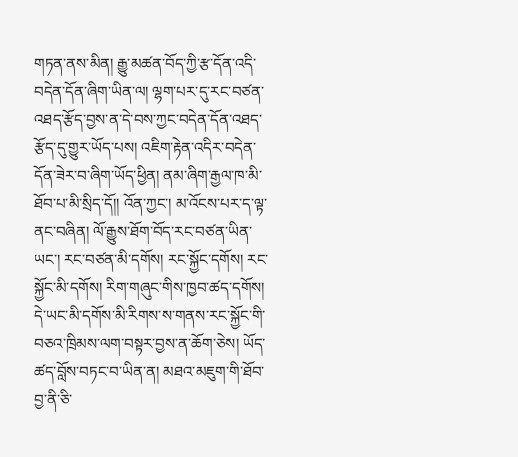གཏན་ནས་མིན། རྒྱུ་མཚན་བོད་ཀྱི་རྩ་དོན་འདི་བདེན་དོན་ཞིག་ཡིན་ལ། ལྷག་པར་དུ་རང་བཙན་འཐད་རྩོད་བྱས་ན་དེ་བས་ཀྱང་བདེན་དོན་འཐད་རྩོད་དུ་གྱུར་ཡོད་པས། འཇིག་རྟེན་འདིར་བདེན་དོན་ཟེར་བ་ཞིག་ཡོད་ཕྱིན། ནམ་ཞིག་རྒྱལ་ཁ་མི་ཐོབ་པ་མི་སྲིད་དོ།། འོན་ཀྱང་། མ་འོངས་པར་ད་ལྟ་ནང་བཞིན། ལོ་རྒྱུས་ཐོག་བོད་རང་བཙན་ཡིན་ཡང་། རང་བཙན་མི་དགོས། རང་སྐྱོང་དགོས། རང་སྐྱོང་མི་དགོས། རིག་གཞུང་གིས་ཁྱབ་ཚད་དགོས། དེ་ཡང་མི་དགོས་མི་རིགས་ས་གནས་རང་སྐྱོང་གི་བཅའ་ཁྲིམས་ལག་བསྟར་བྱས་ན་ཆོག་ཅེས། ཡོད་ཚད་བློས་བཏང་བ་ཡིན་ན། མཐའ་མཇུག་གི་ཐོབ་བྱ་ནི་ཅི་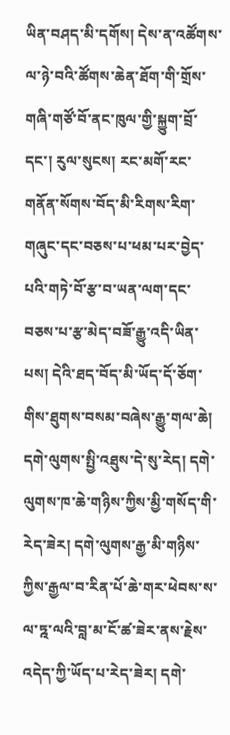ཡིན་བཤད་མི་དགོས། དེས་ན་འཚོགས་ལ་ཉེ་བའི་ཚོགས་ཆེན་ཐོག་གི་གྲོས་གཞི་གཙོ་བོ་ནང་ཁུལ་གྱི་སྐྱུག་བྲོ་དང་། རུལ་སུངས། རང་མགོ་རང་གནོན་སོགས་བོད་མི་རིགས་རིག་གཞུང་དང་བཅས་པ་ཕམ་པར་བྱེད་པའི་གཏེ་བོ་རྩ་བ་ཡན་ལག་དང་བཅས་པ་རྩ་མེད་བཟོ་རྒྱུ་འདི་ཡིན་པས། དེའི་ཐད་བོད་མི་ཡོད་དོ་ཅོག་གིས་ཐུགས་བསམ་བཞེས་རྒྱུ་གལ་ཆེ།
དགེ་ལུགས་སྤྱི་འཐུས་དེ་སུ་རེད། དགེ་ལུགས་ཁ་ཆེ་གཉིས་ཀྱིས་མྱི་གསོད་གི་རེད་ཟེར། དགེ་ལུགས་རྒྱ་མི་གཉིས་ཀྱིས་རྒྱལ་བ་རིན་པོ་ཆེ་གར་ཕེབས་ས་ལ་ཏྰ་ལའི་བླ་མ་ངོ་ཚ་ཟེར་ནས་རྗེས་འདེད་ཀྱི་ཡོད་པ་རེད་ཟེར། དགེ་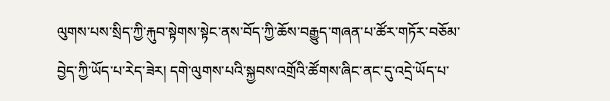ལུགས་པས་སྲིད་ཀྱི་རྐུབ་སྟེགས་སྟེང་ནས་བོད་ཀྱི་ཆོས་བརྒྱུད་གཞན་པ་ཚོར་གཏོར་བཅོམ་བྱེད་ཀྱི་ཡོད་པ་རེད་ཟེར། དགེ་ལུགས་པའི་སྐྱབས་འགྲོའི་ཚོགས་ཞིང་ནང་དུ་འདྲེ་ཡོད་པ་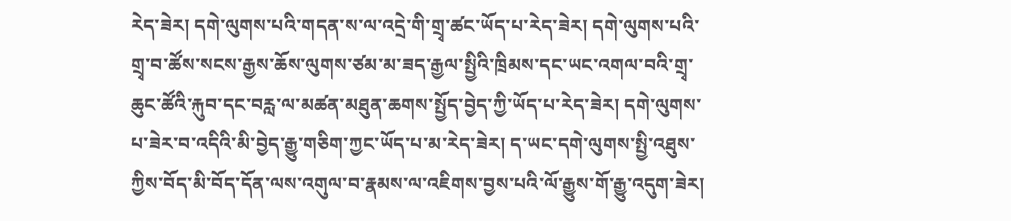རེད་ཟེར། དགེ་ལུགས་པའི་གདན་ས་ལ་འདྲེ་གི་གྲྭ་ཚང་ཡོད་པ་རེད་ཟེར། དགེ་ལུགས་པའི་གྲྭ་བ་ཚོས་སངས་རྒྱས་ཆོས་ལུགས་ཙམ་མ་ཟད་རྒྱལ་སྤྱིའི་ཁྲིམས་དང་ཡང་འགལ་བའི་གྲྭ་ཆུང་ཚོའི་རྐུབ་དང་བརླ་ལ་མཚན་མཐུན་ཆགས་སྤྱོད་བྱེད་ཀྱི་ཡོད་པ་རེད་ཟེར། དགེ་ལུགས་པ་ཟེར་བ་འདིའི་མི་བྱེད་རྒྱུ་གཅིག་ཀྱང་ཡོད་པ་མ་རེད་ཟེར། ད་ཡང་དགེ་ལུགས་སྤྱི་འཐུས་ཀྱིས་བོད་མི་བོད་དོན་ལས་འགུལ་བ་རྣམས་ལ་འཇིགས་བྱས་པའི་ལོ་རྒྱུས་གོ་རྒྱུ་འདུག་ཟེར།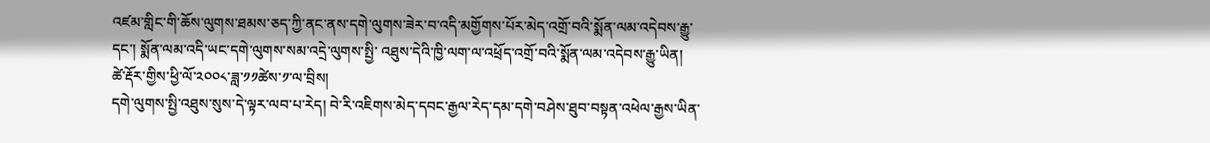འཛམ་གླིང་གི་ཆོས་ལུགས་ཐམས་ཅད་ཀྱི་ནང་ནས་དགེ་ལུགས་ཟེར་བ་འདི་མགྱོགས་པོར་མེད་འགྲོ་བའི་སྨོན་ལམ་འདེབས་རྒྱུ་དང་། སྨོན་ལམ་འདི་ཡང་དགེ་ལུགས་སམ་འདྲེ་ལུགས་སྤྱི་ འཐུས་དེའི་ཁྱི་ལག་ལ་འཕྲོད་འགྲོ་བའི་སྨོན་ལམ་འདེབས་རྒྱུ་ཡིན།
ཚེ་རྡོར་གྱིས་ཕྱི་ལོ་༢༠༠༨་ཟླ་༡༡ཚེས་༡་ལ་བྲིས།
དགེ་ལུགས་སྤྱི་འཐུས་སུས་དེ་ལྟར་ལབ་པ་རེད། བེ་རི་འཇིགས་མེད་དབང་རྒྱལ་རེད་དམ་དགེ་བཤེས་ཐུབ་བསྟན་འཕེལ་རྒྱས་ཡིན་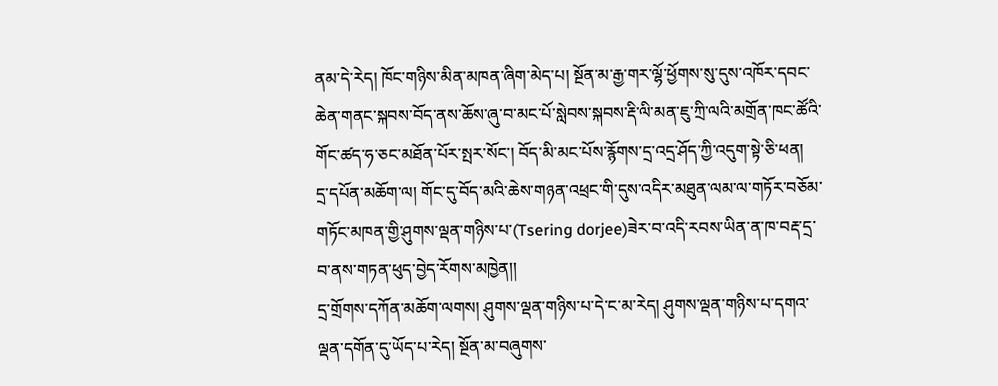ནམ་དེ་རེད། ཁོང་གཉིས་མིན་མཁན་ཞིག་མེད་པ། སྔོན་མ་རྒྱ་གར་ལྷོ་ཕྱོགས་སུ་དུས་འཁོར་དབང་ཆེན་གནང་སྐབས་བོད་ནས་ཆོས་ཞུ་བ་མང་པོ་སླེབས་སྐབས་རྡི་ལི་མན་ཇུ་ཀྲི་ལའི་མགྲོན་ཁང་ཚོའི་གོང་ཚད་ཧ་ཅང་མཐོན་པོར་སྤར་སོང་། བོད་མི་མང་པོས་རྙོགས་དྲ་འདྲ་ཤོད་ཀྱི་འདུག་སྟེ་ཅི་ཕན།
དྲ་དཔོན་མཆོག་ལ། གོང་དུ་བོད་མའི་ཆེས་གཉན་འཕྲང་གི་དུས་འདིར་མཐུན་ལམ་ལ་གཏོར་བཅོམ་གཏོང་མཁན་གྱི་ཤུགས་ལྡན་གཉིས་པ་(Tsering dorjee)ཟེར་བ་འདི་རབས་ཡིན་ན་ཁ་བརྡ་དྲ་བ་ནས་གཏན་ཕུད་བྱེད་རོགས་མཁྱེན།།
དྲ་གྲོགས་དཀོན་མཆོག་ལགས། ཤུགས་ལྡན་གཉིས་པ་དེ་ང་མ་རེད། ཤུགས་ལྡན་གཉིས་པ་དགའ་ལྡན་དགོན་དུ་ཡོད་པ་རེད། སྔོན་མ་བཞུགས་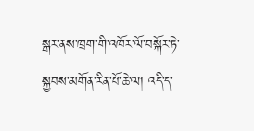སྒར་ནས་ཁྲག་གི་འཁོར་ལོ་བསྐོར་ཏེ་སྐྱབས་མགོན་རིན་པོ་ཆེ་ལ། འདི་ད་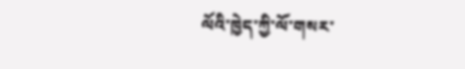ལོའི་ཁྱེད་ཀྱི་ལོ་གསར་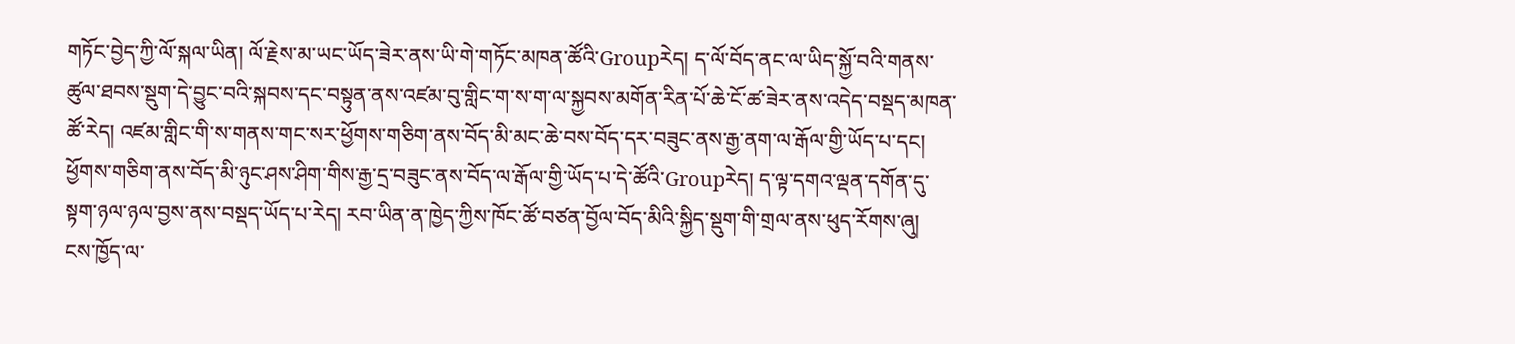གཏོང་བྱེད་ཀྱི་ལོ་སྐལ་ཡིན། ལོ་རྗེས་མ་ཡང་ཡོད་ཟེར་ནས་ཡི་གེ་གཏོང་མཁན་ཚོའི་Groupརེད། ད་ལོ་བོད་ནང་ལ་ཡིད་སྐྱོ་བའི་གནས་ཚུལ་ཐབས་སྡུག་དེ་བྱུང་བའི་སྐབས་དང་བསྟུན་ནས་འཛམ་བུ་གླིང་ག་ས་ག་ལ་སྐྱབས་མགོན་རིན་པོ་ཆེ་ངོ་ཚ་ཟེར་ནས་འདེད་བསྡད་མཁན་ཚོ་རེད། འཛམ་གླིང་གི་ས་གནས་གང་སར་ཕྱོགས་གཅིག་ནས་བོད་མི་མང་ཆེ་བས་བོད་དར་བཟུང་ནས་རྒྱ་ནག་ལ་རྒོལ་གྱི་ཡོད་པ་དང། ཕྱོགས་གཅིག་ནས་བོད་མི་ཉུང་ཤས་ཤིག་གིས་རྒྱ་དྲ་བཟུང་ནས་བོད་ལ་རྒོལ་གྱི་ཡོད་པ་དེ་ཚོའི་Groupརེད། ད་ལྟ་དགའ་ལྡན་དགོན་དུ་སྟག་ཉལ་ཉལ་བྱས་ནས་བསྡད་ཡོད་པ་རེད། རབ་ཡིན་ན་ཁྱེད་ཀྱིས་ཁོང་ཚོ་བཙན་བྱོལ་བོད་མིའི་སྐྱིད་སྡུག་གི་གྲལ་ནས་ཕུད་རོགས་ཞུ།
ངས་ཁྱོད་ལ་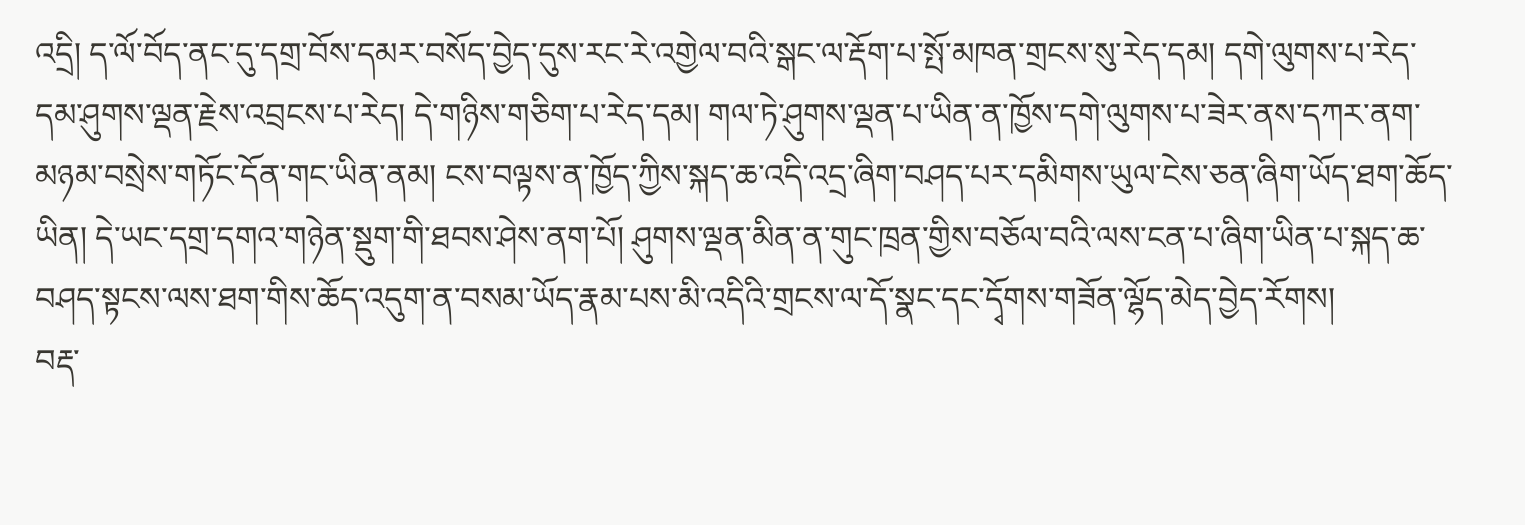འདྲི། ད་ལོ་བོད་ནང་དུ་དགྲ་བོས་དམར་བསོད་བྱེད་དུས་རང་རེ་འགྱེལ་བའི་སྒང་ལ་རྡོག་པ་སྤོ་མཁན་གྲངས་སུ་རེད་དམ། དགེ་ལུགས་པ་རེད་དམ་ཤུགས་ལྡན་རྗེས་འབྲངས་པ་རེད། དེ་གཉིས་གཅིག་པ་རེད་དམ། གལ་ཏེ་ཤུགས་ལྡན་པ་ཡིན་ན་ཁྱོས་དགེ་ལུགས་པ་ཟེར་ནས་དཀར་ནག་མཉམ་བསྲེས་གཏོང་དོན་གང་ཡིན་ནམ། ངས་བལྟས་ན་ཁྱོད་ཀྱིས་སྐད་ཆ་འདི་འདྲ་ཞིག་བཤད་པར་དམིགས་ཡུལ་ངེས་ཅན་ཞིག་ཡོད་ཐག་ཆོད་ཡིན། དེ་ཡང་དགྲ་དགའ་གཉེན་སྡུག་གི་ཐབས་ཤེས་ནག་པོ། ཤུགས་ལྡན་མིན་ན་གུང་ཁྲན་གྱིས་བཅོལ་བའི་ལས་ངན་པ་ཞིག་ཡིན་པ་སྐད་ཆ་བཤད་སྟངས་ལས་ཐག་གིས་ཆོད་འདུག་ན་བསམ་ཡོད་རྣམ་པས་མི་འདིའི་གྲངས་ལ་དོ་སྣང་དང་དྭོགས་གཟོན་ལྷོད་མེད་བྱེད་རོགས།
བརྡ་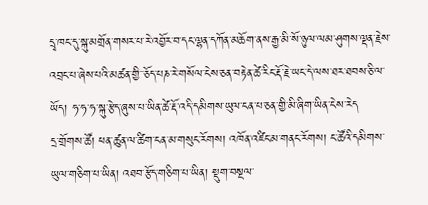དྲྭ་ཁང་དུ་སྐུ་མགྲོན་གསར་པ་རེ་འབྱོར་བ་དང་ལྷན་དཀོན་མཆོག་ནས་རྒྱ་མི་སོ་ཉུལ་ལམ་ཤུགས་ལྡན་རྗེས་འབྲང་པ་ཞེས་པའི་མཚན་གྱི་་ཅོད་པཎ་རེ་གསོལ་ངེས་ཅན་བརྟེན་ཚེ་རིང་རྡོ་རྗེ་ཡང་དེ་ལས་ཐར་ཐབས་ཅི་ལ་ཡོད། ཧ་ཧ་ཧ་སྐུ་རྩེད་ཞུས་པ་ཡིན་ཚེ་རྡོ་འདི་དམིགས་ཡུལ་ངན་པ་ཅན་གྱི་མི་ཞིག་ཡིན་ངེས་རེད
དྲ་གྲོགས་ཚོ། ཕན་ཚུན་ལ་ཚིག་ངན་མ་གསུང་རོགས། འཁོན་འཛིང་མ་གནང་རོགས། ང་ཚོའི་དམིགས་ཡུལ་གཅིག་པ་ཡིན། འཐབ་རྩོད་གཅིག་པ་ཡིན། སྡུག་བསྔལ་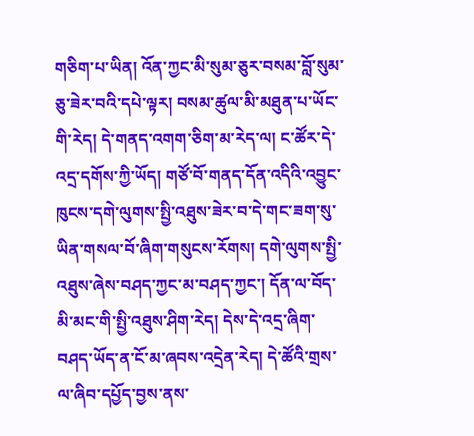གཅིག་པ་ཡིན། འོན་ཀྱང་མི་སུམ་ཅུར་བསམ་བློ་སུམ་ཅུ་ཟེར་བའི་དཔེ་ལྟར། བསམ་ཚུལ་མི་མཐུན་པ་ཡོང་གི་རེད། དེ་གནད་འགག་ཅིག་མ་རེད་ལ། ང་ཚོར་དེ་འདྲ་དགོས་ཀྱི་ཡོད། གཙོ་བོ་གནད་དོན་འདིའི་འབྱུང་ཁུངས་དགེ་ལུགས་སྤྱི་འཐུས་ཟེར་བ་དེ་གང་ཟག་སུ་ཡིན་གསལ་བོ་ཞིག་གསུངས་རོགས། དགེ་ལུགས་སྤྱི་འཐུས་ཞེས་བཤད་ཀྱང་མ་བཤད་ཀྱང་། དོན་ལ་བོད་མི་མང་གི་སྤྱི་འཐུས་ཤིག་རེད། དེས་དེ་འདྲ་ཞིག་བཤད་ཡོད་ན་ངོ་མ་ཞབས་འདྲེན་རེད། དེ་ཚོའི་གྲས་ལ་ཞིབ་དཔྱོད་བྱས་ནས་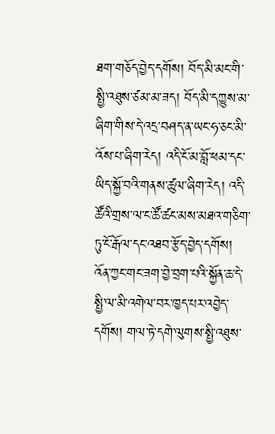ཐག་གཅོད་བྱེད་དགོས། བོད་མི་མང་གི་སྤྱི་འཐུས་ཙམ་མ་ཟད། བོད་མི་དཀྱུས་མ་ཞིག་གིས་དེ་འདྲ་བཤད་ན་ཡང་ཧ་ཅང་མི་འོས་པ་ཞིག་རེད། འདི་ངོ་མ་བློ་ཕམ་དང་ཡིད་སྐྱོ་བའི་གནས་ཚུལ་ཞིག་རེད། འདི་ཚོའི་གྲས་ལ་ང་ཚོ་ཚང་མས་མཐའ་གཅིག་ཏུ་ངོ་རྒོལ་དང་འཐབ་རྩོད་བྱེད་དགོས། འོན་ཀྱང་གང་ཟག་བྱེ་བྲག་པའི་སྐྱོན་ཆ་དེ་སྤྱི་ལ་མི་འགེལ་བར་ཁྱད་པར་འབྱེད་དགོས། གལ་ཏེ་དགེ་ལུགས་སྤྱི་འཐུས་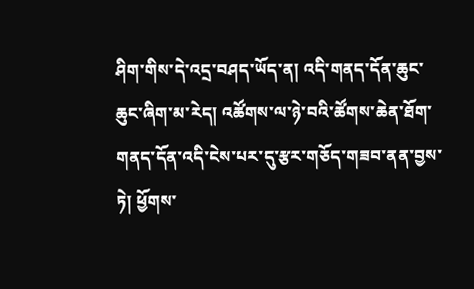ཤིག་གིས་དེ་འདྲ་བཤད་ཡོད་ན། འདི་གནད་དོན་ཆུང་ཆུང་ཞིག་མ་རེད། འཚོགས་ལ་ཉེ་བའི་ཚོགས་ཆེན་ཐོག་གནད་དོན་འདི་ངེས་པར་དུ་རྩར་གཅོད་གཟབ་ནན་བྱས་ཏེ། ཕྱོགས་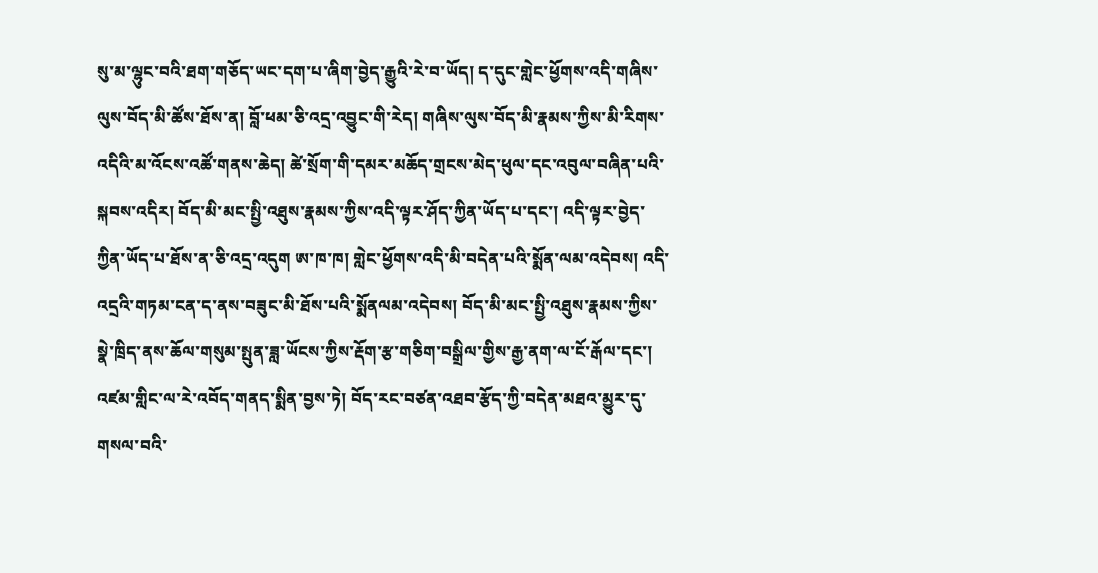སུ་མ་ལྷུང་བའི་ཐག་གཅོད་ཡང་དག་པ་ཞིག་བྱེད་རྒྱུའི་རེ་བ་ཡོད། ད་དུང་གླེང་ཕྱོགས་འདི་གཞིས་ལུས་བོད་མི་ཚོས་ཐོས་ན། བློ་ཕམ་ཅི་འདྲ་འབྱུང་གི་རེད། གཞིས་ལུས་བོད་མི་རྣམས་ཀྱིས་མི་རིགས་འདིའི་མ་འོངས་འཚོ་གནས་ཆེད། ཚེ་སྲོག་གི་དམར་མཆོད་གྲངས་མེད་ཕུལ་དང་འབུལ་བཞིན་པའི་སྐབས་འདིར། བོད་མི་མང་སྤྱི་འཐུས་རྣམས་ཀྱིས་འདི་ལྟར་ཤོད་ཀྱིན་ཡོད་པ་དང་། འདི་ལྟར་བྱེད་ཀྱིན་ཡོད་པ་ཐོས་ན་ཅི་འདྲ་འདུག ཨ་ཁ་ཁ། གླེང་ཕྱོགས་འདི་མི་བདེན་པའི་སྨོན་ལམ་འདེབས། འདི་འདྲའི་གཏམ་ངན་ད་ནས་བཟུང་མི་ཐོས་པའི་སྨོནལམ་འདེབས། བོད་མི་མང་སྤྱི་འཐུས་རྣམས་ཀྱིས་སྣེ་ཁྲིད་ནས་ཆོལ་གསུམ་སྤུན་ཟླ་ཡོངས་ཀྱིས་རྡོག་རྩ་གཅིག་བསྒྲིལ་གྱིས་རྒྱ་ནག་ལ་ངོ་རྒོལ་དང་། འཛམ་གླིང་ལ་རེ་འབོད་གནད་སྨིན་བྱས་ཏེ། བོད་རང་བཙན་འཐབ་རྩོད་ཀྱི་བདེན་མཐའ་མྱུར་དུ་གསལ་བའི་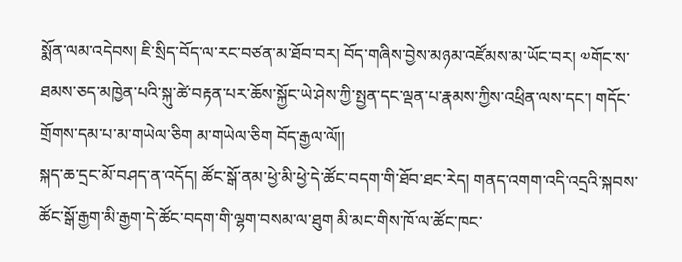སྨོན་ལམ་འདེབས། ཇི་སྲིད་བོད་ལ་རང་བཙན་མ་ཐོབ་བར། བོད་གཞིས་བྱེས་མཉམ་འཛོམས་མ་ཡོང་བར། ༧གོང་ས་ཐམས་ཅད་མཁྱེན་པའི་སྐུ་ཚེ་བརྟན་པར་ཆོས་སྐྱོང་ཡེ་ཤེས་ཀྱི་སྤྱན་དང་ལྡན་པ་རྣམས་ཀྱིས་འཕྲིན་ལས་དང་། གདོང་གྲོགས་དམ་པ་མ་གཡེལ་ཅིག མ་གཡེལ་ཅིག བོད་རྒྱལ་ལོ།།
སྐད་ཆ་དྲང་མོ་བཤད་ན་འདོད། ཚོང་སྒོ་ནམ་ཕྱེ་མི་ཕྱེ་དེ་ཚོང་བདག་གི་ཐོབ་ཐང་རེད། གནད་འགག་འདི་འདྲའི་སྐབས་ཚོང་སྒོ་རྒྱག་མི་རྒྱག་དེ་ཚོང་བདག་གི་ལྷག་བསམ་ལ་ཐུག མི་མང་གིས་ཁོ་ལ་ཚོང་ཁང་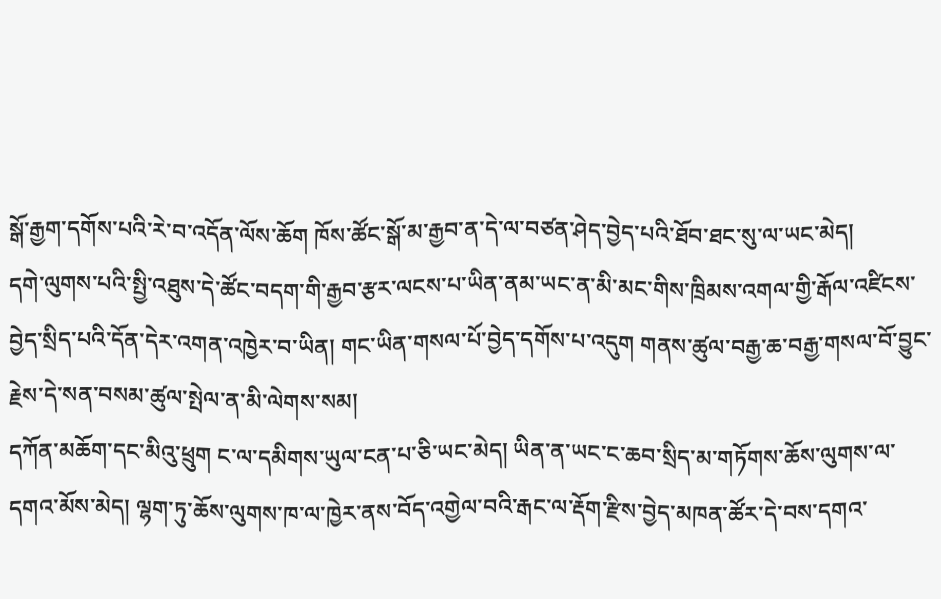སྒོ་རྒྱག་དགོས་པའི་རེ་བ་འདོན་ལོས་ཆོག ཁོས་ཚོང་སྒོ་མ་རྒྱབ་ན་དེ་ལ་བཙན་ཤེད་བྱེད་པའི་ཐོབ་ཐང་སུ་ལ་ཡང་མེད།
དགེ་ལུགས་པའི་སྤྱི་འཐུས་དེ་ཚོང་བདག་གི་རྒྱབ་རྩར་ལངས་པ་ཡིན་ནམ་ཡང་ན་མི་མང་གིས་ཁྲིམས་འགལ་གྱི་རྒོལ་འཛིངས་བྱེད་སྲིད་པའི་དོན་དེར་འགན་འཁྱེར་བ་ཡིན། གང་ཡིན་གསལ་པོ་བྱེད་དགོས་པ་འདུག གནས་ཚུལ་བརྒྱ་ཆ་བརྒྱ་གསལ་བོ་བྱུང་རྗེས་དེ་སན་བསམ་ཚུལ་སྤེལ་ན་མི་ལེགས་སམ།
དཀོན་མཆོག་དང་མིའུ་ཕྲུག ང་ལ་དམིགས་ཡུལ་ངན་པ་ཅི་ཡང་མེད། ཡིན་ན་ཡང་ང་ཆབ་སྲིད་མ་གཏོགས་ཆོས་ལུགས་ལ་དགའ་མོས་མེད། ལྷག་ཏུ་ཆོས་ལུགས་ཁ་ལ་ཁྱེར་ནས་བོད་འགྱེལ་བའི་རྒང་ལ་རྡོག་རྫིས་བྱེད་མཁན་ཚོར་དེ་བས་དགའ་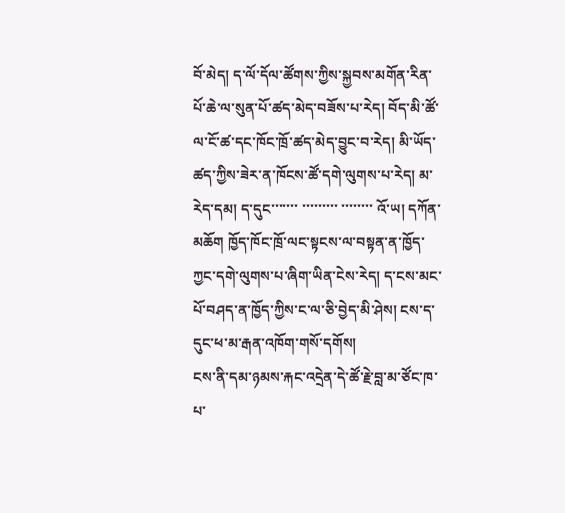བོ་མེད། ད་ལོ་དོལ་ཚོགས་ཀྱིས་སྐྱབས་མགོན་རིན་པོ་ཆེ་ལ་སུན་པོ་ཚད་མེད་བཟོས་པ་རེད། བོད་མི་ཚོ་ལ་ངོ་ཚ་དང་ཁོང་ཁྲོ་ཚད་མེད་བྱུང་བ་རེད། མི་ཡོད་ཚད་ཀྱིས་ཟེར་ན་ཁོངས་ཚོ་དགེ་ལུགས་པ་རེད། མ་རེད་དམ། ད་དུང་་་་་་་ ་་་་་་་་་ ་་་་་་་་ འོ་ཡ། དཀོན་མཆོག ཁྱོད་ཁོང་ཁྲོ་ལང་སྟངས་ལ་བསྟན་ན་ཁྱོད་ཀྱང་དགེ་ལུགས་པ་ཞིག་ཡིན་ངེས་རེད། ད་ངས་མང་པོ་བཤད་ན་ཁྱོད་ཀྱིས་ང་ལ་ཅི་བྱེད་མི་ཤེས། ངས་ད་དུང་ཕ་མ་རྒན་འཁོག་གསོ་དགོས།
ངས་ནི་དམ་ཉམས་རྐང་འདྲེན་དེ་ཚོ་རྗེ་བླ་མ་ཙོང་ཁ་པ་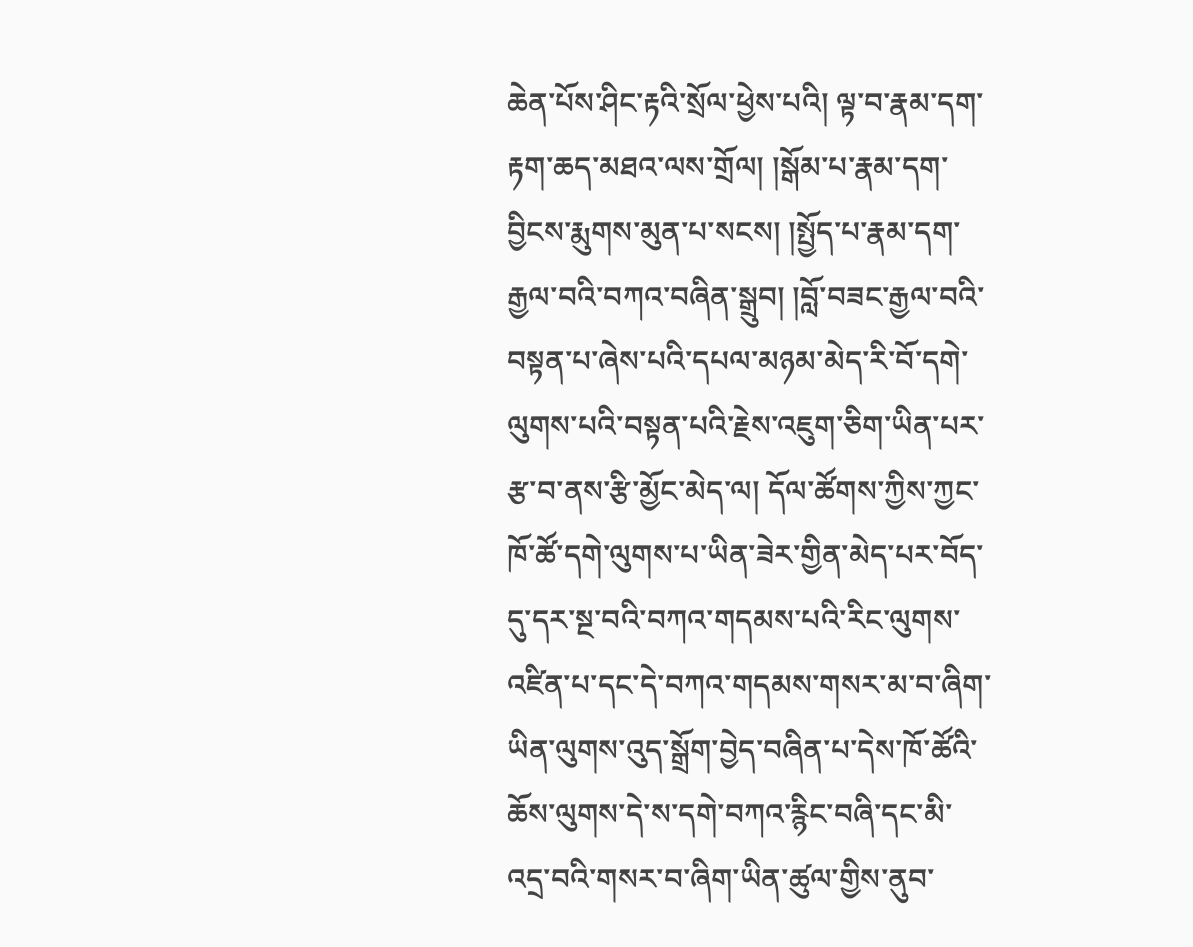ཆེན་པོས་ཤིང་རྟའི་སྲོལ་ཕྱེས་པའི། ལྟ་བ་རྣམ་དག་རྟག་ཆད་མཐའ་ལས་གྲོལ། །སྒོམ་པ་རྣམ་དག་བྱིངས་རྨུགས་མུན་པ་སངས། །སྤྱོད་པ་རྣམ་དག་རྒྱལ་བའི་བཀའ་བཞིན་སྒྲུབ། །བློ་བཟང་རྒྱལ་བའི་བསྟན་པ་ཞེས་པའི་དཔལ་མཉམ་མེད་རི་བོ་དགེ་ལུགས་པའི་བསྟན་པའི་རྗེས་འཇུག་ཅིག་ཡིན་པར་རྩ་བ་ནས་རྩི་མྱོང་མེད་ལ། དོལ་ཚོགས་ཀྱིས་ཀྱང་ཁོ་ཚོ་དགེ་ལུགས་པ་ཡིན་ཟེར་གྱིན་མེད་པར་བོད་དུ་དར་སྔ་བའི་བཀའ་གདམས་པའི་རིང་ལུགས་འཛིན་པ་དང་དེ་བཀའ་གདམས་གསར་མ་བ་ཞིག་ཡིན་ལུགས་འུད་སྒྲོག་བྱེད་བཞིན་པ་དེས་ཁོ་ཚོའི་ཆོས་ལུགས་དེ་ས་དགེ་བཀའ་རྙིང་བཞི་དང་མི་འདྲ་བའི་གསར་བ་ཞིག་ཡིན་ཚུལ་གྱིས་ནུབ་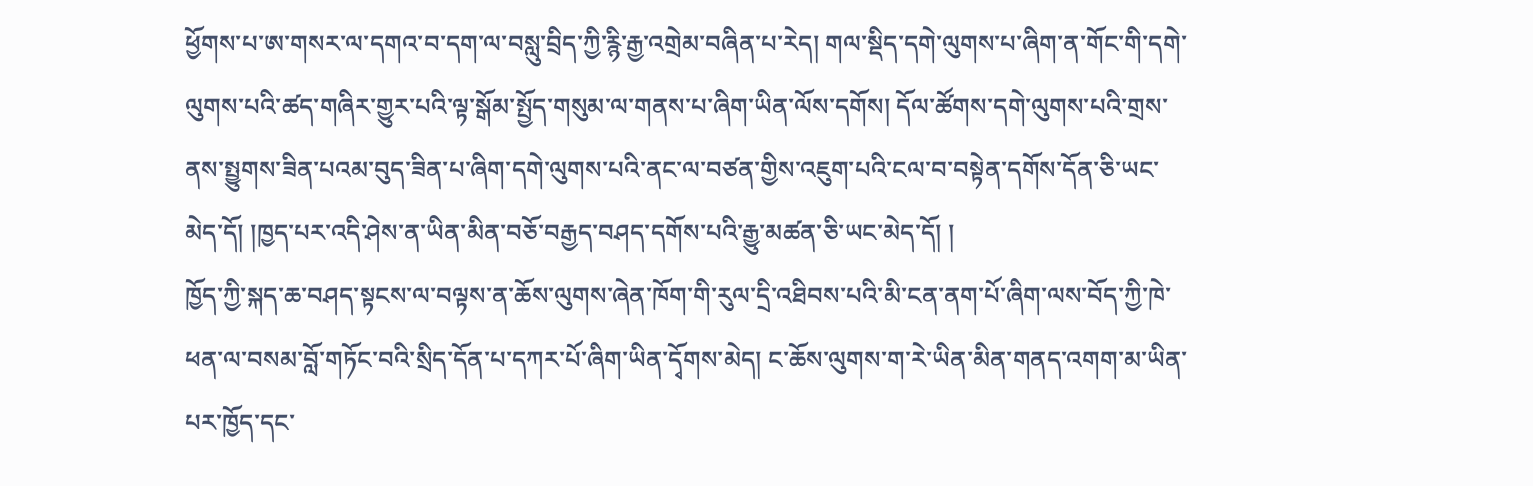ཕྱོགས་པ་ཨ་གསར་ལ་དགའ་བ་དག་ལ་བསླུ་བྲིད་ཀྱི་རྙི་རྒྱ་འགྲེམ་བཞིན་པ་རེད། གལ་སྡིད་དགེ་ལུགས་པ་ཞིག་ན་གོང་གི་དགེ་ལུགས་པའི་ཚད་གཞིར་གྱུར་པའི་ལྟ་སྒོམ་སྤྱོད་གསུམ་ལ་གནས་པ་ཞིག་ཡིན་ལོས་དགོས། དོལ་ཚོགས་དགེ་ལུགས་པའི་གྲས་ནས་སྤྱུགས་ཟིན་པའམ་བུད་ཟིན་པ་ཞིག་དགེ་ལུགས་པའི་ནང་ལ་བཙན་གྱིས་འཇུག་པའི་ངལ་བ་བསྟེན་དགོས་དོན་ཅི་ཡང་མེད་དོ། །ཁྱད་པར་འདི་ཤེས་ན་ཡིན་མིན་བཅོ་བརྒྱད་བཤད་དགོས་པའི་རྒྱུ་མཚན་ཅི་ཡང་མེད་དོ། །
ཁྱོད་ཀྱི་སྐད་ཆ་བཤད་སྟངས་ལ་བལྟས་ན་ཆོས་ལུགས་ཞེན་ཁོག་གི་རུལ་དྲི་འཐིབས་པའི་མི་ངན་ནག་པོ་ཞིག་ལས་བོད་ཀྱི་ཁེ་ཕན་ལ་བསམ་བློ་གཏོང་བའི་སྲིད་དོན་པ་དཀར་པོ་ཞིག་ཡིན་དྭོགས་མེད། ང་ཆོས་ལུགས་ག་རེ་ཡིན་མིན་གནད་འགག་མ་ཡིན་པར་ཁྱོད་དང་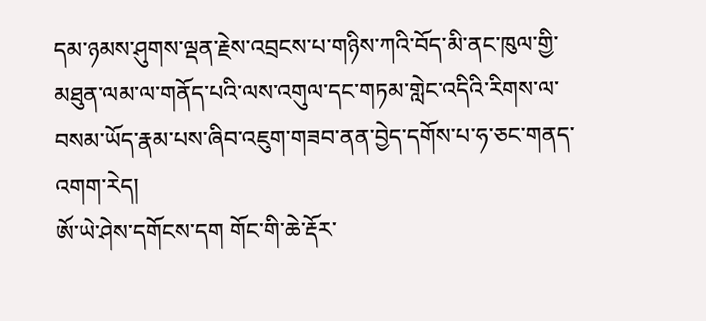དམ་ཉམས་ཤུགས་ལྡན་རྗེས་འབྲངས་པ་གཉིས་ཀའི་བོད་མི་ནང་ཁུལ་གྱི་མཐུན་ལམ་ལ་གནོད་པའི་ལས་འགུལ་དང་གཏམ་གླེང་འདིའི་རིགས་ལ་བསམ་ཡོད་རྣམ་པས་ཞིབ་འཇུག་གཟབ་ནན་བྱེད་དགོས་པ་ཧ་ཅང་གནད་འགག་རེད།
ཨོ་ཡེ་ཤེས་དགོངས་དག གོང་གི་ཆེ་རྡོར་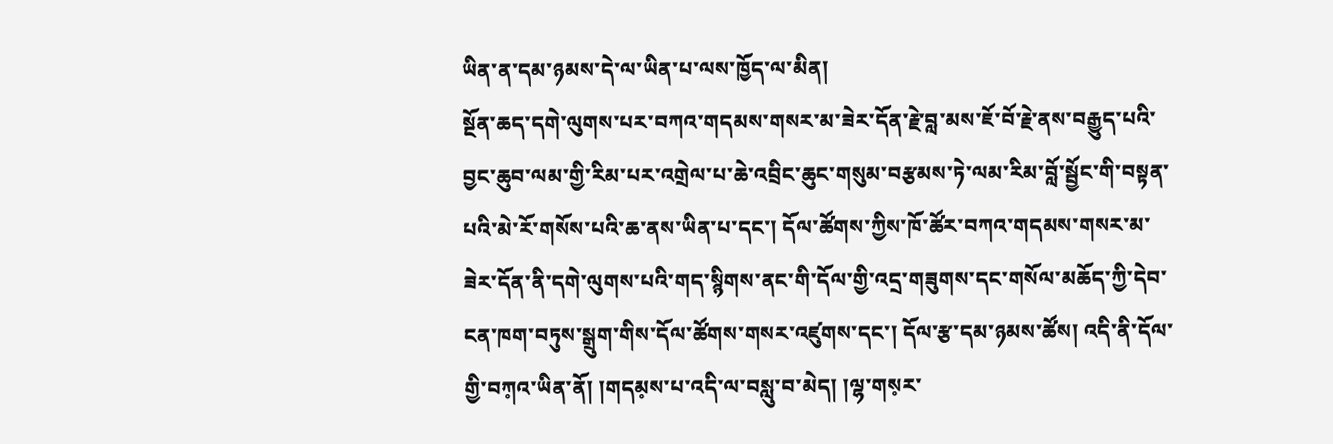ཡིན་ན་དམ་ཉམས་དེ་ལ་ཡིན་པ་ལས་ཁྱོད་ལ་མིན།
སྔོན་ཆད་དགེ་ལུགས་པར་བཀའ་གདམས་གསར་མ་ཟེར་དོན་རྗེ་བླ་མས་ཇོ་བོ་རྗེ་ནས་བརྒྱུད་པའི་བྱང་ཆུབ་ལམ་གྱི་རིམ་པར་འགྲེལ་པ་ཆེ་འབྲིང་ཆུང་གསུམ་བརྩམས་ཏེ་ལམ་རིམ་བློ་སྦྱོང་གི་བསྟན་པའི་མེ་རོ་གསོས་པའི་ཆ་ནས་ཡིན་པ་དང་། དོལ་ཚོགས་ཀྱིས་ཁོ་ཚོར་བཀའ་གདམས་གསར་མ་ཟེར་དོན་ནི་དགེ་ལུགས་པའི་གད་སྙིགས་ནང་གི་དོལ་གྱི་འདྲ་གཟུགས་དང་གསོལ་མཆོད་ཀྱི་དེབ་ངན་ཁག་བཏུས་སྒྲུག་གིས་དོལ་ཚོགས་གསར་འཛུགས་དང་། དོལ་རྩ་དམ་ཉམས་ཚོས། འདི་ནི་དོལ་གྱི་བཀ༷འ་ཡིན་ནོ། །གདམ༷ས་པ་འདི་ལ་བསླུ་བ་མེད། །ལྷ་གས༷ར་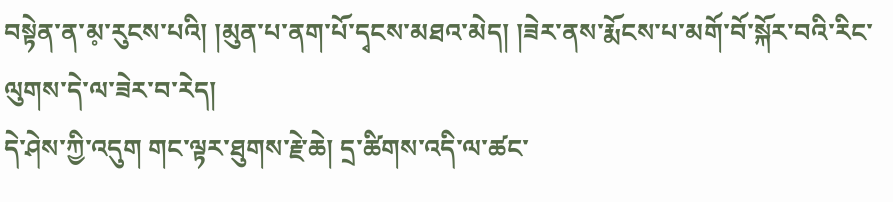བསྟེན་ན་མ༷་རུངས་པའི། །མུན་པ་ནག་པོ་དྭངས་མཐའ་མེད། །ཟེར་ནས་རྨོངས་པ་མགོ་བོ་སྐོར་བའི་རིང་ལུགས་དེ་ལ་ཟེར་བ་རེད།
དེ་ཤེས་ཀྱི་འདུག གང་ལྟར་ཐུགས་རྗེ་ཆེ། དྲ་ཚིགས་འདི་ལ་ཚང་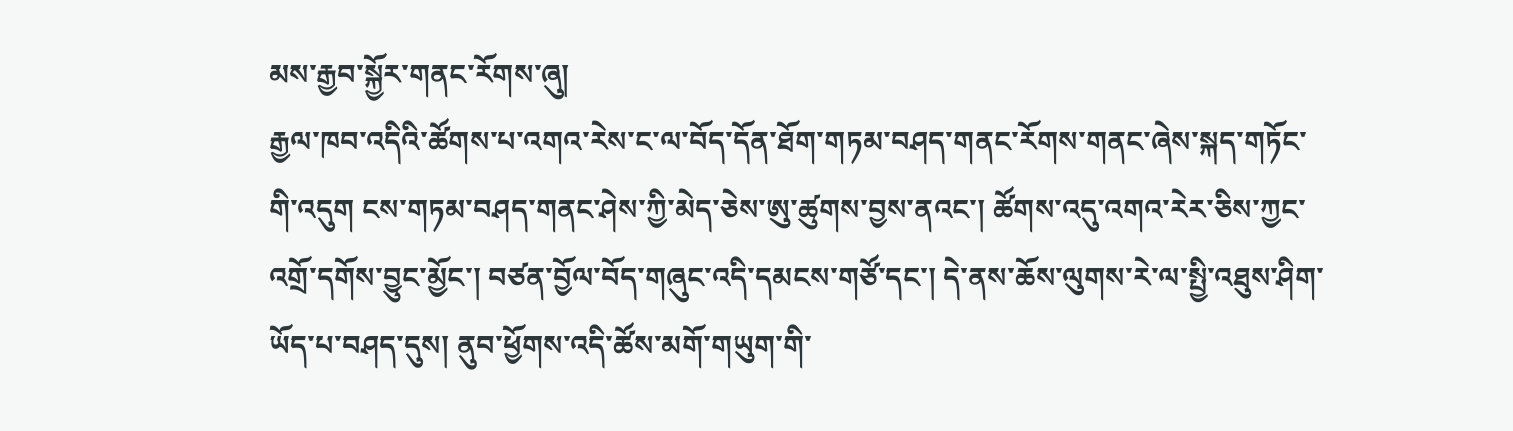མས་རྒྱབ་སྐྱོར་གནང་རོགས་ཞུ།
རྒྱལ་ཁབ་འདིའི་ཚོགས་པ་འགའ་རེས་ང་ལ་བོད་དོན་ཐོག་གཏམ་བཤད་གནང་རོགས་གནང་ཞེས་སྐད་གཏོང་གི་འདུག ངས་གཏམ་བཤད་གནང་ཤེས་ཀྱི་མེད་ཅེས་ཨུ་ཚུགས་བྱས་ནའང་། ཚོགས་འདུ་འགའ་རེར་ཅིས་ཀྱང་འགྲོ་དགོས་བྱུང་མྱོང་། བཙན་བྱོལ་བོད་གཞུང་འདི་དམངས་གཙོ་དང་། དེ་ནས་ཆོས་ལུགས་རེ་ལ་སྤྱི་འཐུས་ཤིག་ཡོད་པ་བཤད་དུས། ནུབ་ཕྱོགས་འདི་ཚོས་མགོ་གཡུག་གི་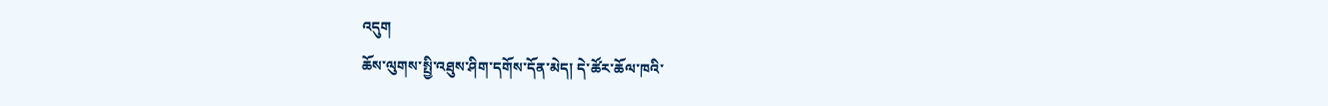འདུག
ཆོས་ལུགས་སྤྱི་འཐུས་ཤིག་དགོས་དོན་མེད། དེ་ཚོར་ཆོལ་ཁའི་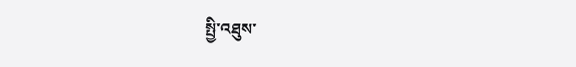སྤྱི་འཐུས་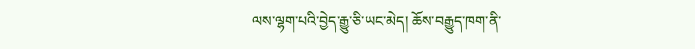ལས་ལྷག་པའི་བྱེད་རྒྱུ་ཅི་ཡང་མེད། ཆོས་བརྒྱུད་ཁག་ནི་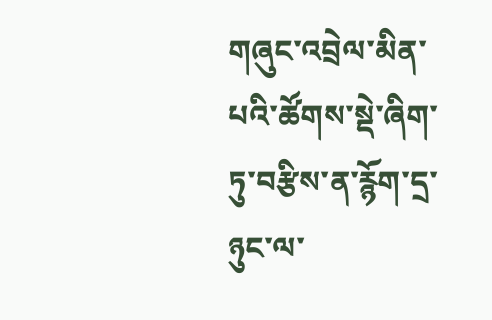གཞུང་འབྲེལ་མིན་པའི་ཚོགས་སྡེ་ཞིག་ཏུ་བརྩིས་ན་རྙོག་དྲ་ཉུང་ལ་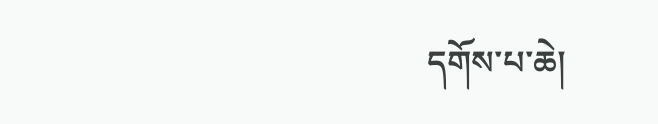དགོས་པ་ཆེ།